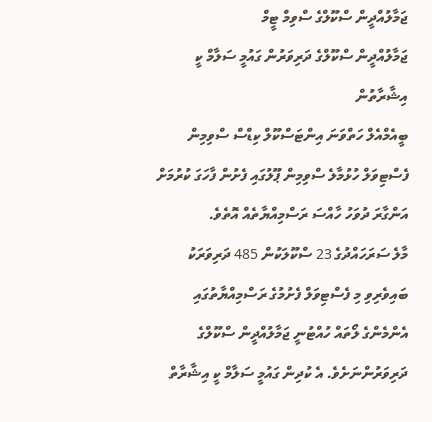ޖަމާލުއްދީން ސްކޫލްގެ ސްވިމް ޓީމް
ޖަމާލުއްދީން ސްކޫލްގެ ދަރިވަރުން ގައުމީ ސަލާމް ކީ އިޝާރާތުން
ބީއެމްއެލް ހަތްވަނަ އިންޓަސްކޫލް ކިޑްސް ސްވިމިން ފެސްޓިވަލް ހުޅުމާލެ ސްވިމިން ޕޫލުގައި ފެށުން ފާހަގަ ކުރުމަށް އަންގާރަ ދުވަހު ހާއްސަ ރަސްމިއްޔާތެއް އޮތެވެ.
މާލެ ސަރަހައްދުގެ 23 ސްކޫލަކުން 485 ދަރިވަރަކު ބައިވެރިވި މި ފެސްޓިވަލް ފެށުމުގެ ރަސްމިއްޔާތުގައި އެންމެންގެ ލޯތައް ހުއްޓުނީ ޖަމާލުއްދީން ސްކޫލްގެ ދަރިވަރުންނަށެވެ. އެ ކުދިން ގައުމީ ސަލާމް ކީ އިޝާރާތް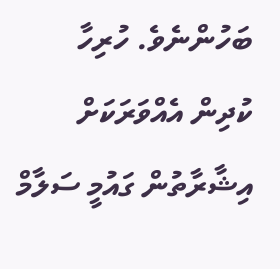ބަހުންނެވެ. ހުރިހާ ކުދިން އެއްވަރަކަށް އިޝާރާތުން ގައުމީ ސަލާމް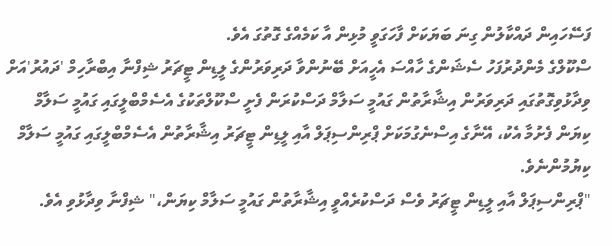ފަސޭހައިން ދައްކާލުން ގިނަ ބަޔަކަށް ފާހަގަވީ މުޅިން އާ ކަމެއްގެ ގޮތުގަ އެވެ.
ސްކޫލްގެ މެންދުރުފަހު ސެޝަންގެ ހާއްސަ އެހީއަށް ބޭނުންވާ ދަރިވަރުންގެ ލީޑިން ޓީޗަރު ޝިފްނާ އިބްރާހިމް 'ދައުރު'އަށް ވިދާޅުވިގޮތުގައި ދަރިވަރުން އިޝާރާތުން ގައުމީ ސަލާމް ދަސްކުރަން ފެށީ ސްކޫލްތަކުގެ އެސެމްބްލީގައި ގައުމީ ސަލާމް ކިޔަން ފެށުމާ އެކު، އޭނާގެ އިސްނެގުމަކަށް ޕްރިންސިޕަލް އާއި ލީޑިން ޓީޗަރު އިޝާރާތުން އެސެމްބްލީގައި ގައުމީ ސަލާމް ކިޔުމުންނެވެ.
"ޕްރިންސިޕަލް އާއި ލީޑިން ޓީޗަރު ވެސް ދަސްކުރެއްވީ އިޝާރާތުން ގައުމީ ސަލާމް ކިޔަން،" ޝިފްނާ ވިދާޅުވި އެވެ.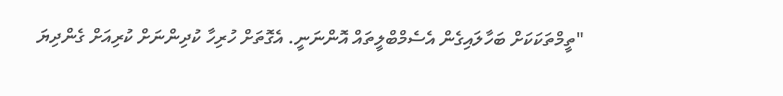"ތީމްތަކަކަށް ބަހާލައިގެން އެސެމްބްލީތައް އޮންނަނީ. އެގޮތަށް ހުރިހާ ކުދިންނަށް ކުރިއަށް ގެންދިޔަ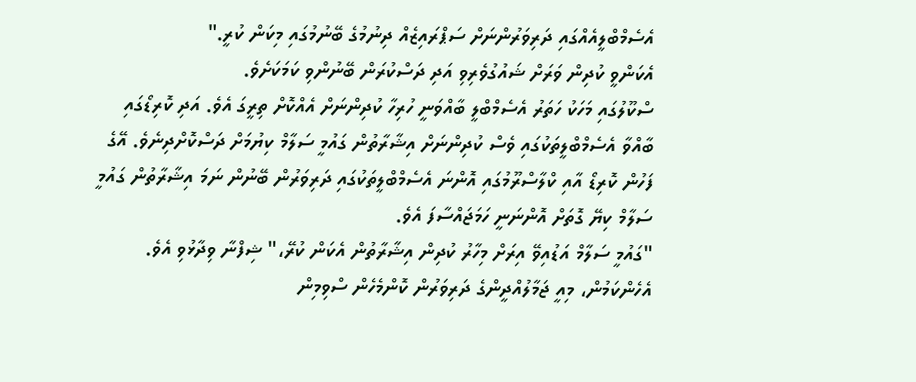އެސެމްބްލީއެއްގައި ދަރިވަރުންނަށް ސަޕްރައިޒެއް ދިނުމުގެ ބޭނުމުގައި މިކަން ކުރީ."
އެކަންވީ ކުދިން ވަރަށް ޝައުގުވެރިވި އަދި ދަސްކުރަން ބޭނުންވި ކަމަކަށެވެ.
ސްކޫލުގައި މަހަކު ހަތަރު އެސެމްބްލީ ބާއްވަނީ ހުރިހާ ކުދިންނަށް އެއްކޮށް ތިރީގަ އެވެ. އަދި ކޮރިޑޯގައި ބާއްވާ އެސެމްބްލީތަކުގައި ވެސް ކުދިންނަށް އިޝާރާތުން ގައުމީ ސަލާމް ކިޔުމަށް ދަސްކޮށްދިނެވެ. އޭގެ ފަހުން ކޮރިޑޯ އާއި ކްލާސްރޫމުގައި އޮންނަ އެސެމްބްލީތަކުގައި ދަރިވަރުން ބޭނުން ނަމަ އިޝާރާތުން ގައުމީ ސަލާމް ކިޔޭ ގޮތަށް އޮންނަނީ ހަމަޖައްސާފަ އެވެ.
"ގައުމީ ސަލާމް އަޑުއިވޭ އިރަށް މިހާރު ކުދިން އިޝާރާތުން އެކަން ކުރޭ،" ޝިފްނާ ވިދާޅުވި އެވެ.
އެހެންކަމުން، މިއީ ޖަމާލުއްދީންގެ ދަރިވަރުން ކޮންމެހެން ސްވިމިން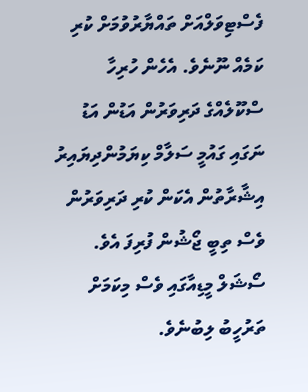ފެސްޓިވަލްއަށް ތައްޔާރުވުމަށް ކުރި ކަމެއް ނޫނެވެ. އެހެން ހުރިހާ ސްކޫލެއްގެ ދަރިވަރުން އަޑުން އަޑު ނަގައި ގައުމީ ސަލާމް ކިޔަމުންދިޔައިރު އިޝާރާތުން އެކަން ކުރި ދަރިވަރުން ވެސް ތިބީ ޖޯޝުން ފުރިފަ އެވެ.
ސޯޝަލް މީޑިއާގައި ވެސް މިކަމަށް ތަރުހީބު ލިބުނެވެ.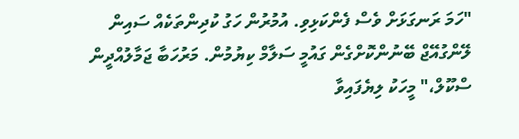"ހަމަ ރަނގަޅަށް ވެސް ފެންކަޅިވި. އުމުރުން ހަގު ކުދިންތަކެއް ސައިން ލޭންގުއޭޖް ބޭނުންކޮށްގެން ގައުމީ ސަލާމް ކިޔުމުން. މަރުހަބާ ޖަމާލުއްދީން ސްކޫލް،" މީހަކު ލިޔެފައިވާ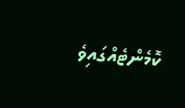ކޮމެންޓެއްގައިވެ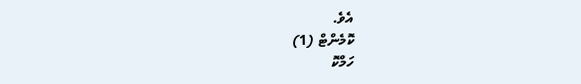އެވެ.
ކޮމެންޓް (1)
ހަމްކޮ